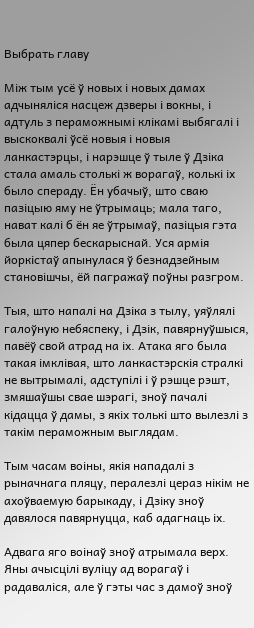Выбрать главу

Між тым усё ў новых і новых дамах адчыняліся насцеж дзверы і вокны, і адтуль з пераможнымі клікамі выбягалі і выскоквалі ўсё новыя і новыя ланкастэрцы, і нарэшце ў тыле ў Дзіка стала амаль столькі ж ворагаў, колькі іх было спераду. Ён убачыў, што сваю пазіцыю яму не ўтрымаць; мала таго, нават калі б ён яе ўтрымаў, пазіцыя гэта была цяпер бескарыснай. Уся армія йоркістаў апынулася ў безнадзейным становішчы, ёй пагражаў поўны разгром.

Тыя, што напалі на Дзіка з тылу, уяўлялі галоўную небяспеку, і Дзік, павярнуўшыся, павёў свой атрад на іх. Атака яго была такая імклівая, што ланкастэрскія стралкі не вытрымалі, адступілі і ў рэшце рэшт, змяшаўшы свае шэрагі, зноў пачалі кідацца ў дамы, з якіх толькі што вылезлі з такім пераможным выглядам.

Тым часам воіны, якія нападалі з рыначнага пляцу, пералезлі цераз нікім не ахоўваемую барыкаду, і Дзіку зноў давялося павярнуцца, каб адагнаць іх.

Адвага яго воінаў зноў атрымала верх. Яны ачысцілі вуліцу ад ворагаў і радаваліся, але ў гэты час з дамоў зноў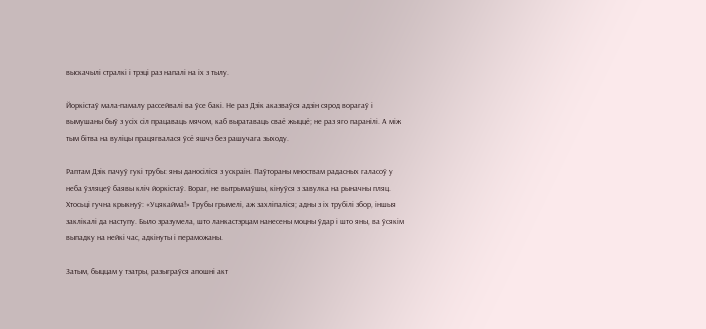выскачылі стралкі і трэці раз напалі на іх з тылу.

Йоркістаў мала-памалу рассейвалі ва ўсе бакі. Не раз Дзік аказваўся адзін сярод ворагаў і вымушаны быў з усіх сіл працаваць мячом, каб выратаваць сваё жыццё; не раз яго паранілі. А між тым бітва на вуліцы працягвалася ўсё яшчэ без рашучага зыходу.

Раптам Дзік пачуў гукі трубы: яны даносіліся з ускраін. Паўтораны мноствам радасных галасоў у неба ўзляцеў баявы кліч йоркістаў. Вораг, не вытрымаўшы, кінуўся з завулка на рыначны пляц. Хтосьці гучна крыкнуў: «Уцякайма!» Трубы грымелі, аж захліпаліся; адны з іх трубілі збор, іншыя заклікалі да наступу. Было зразумела, што ланкастэрцам нанесены моцны ўдар і што яны, ва ўсякім выпадку на нейкі час, адкінуты і пераможаны.

Затым, быццам у тэатры, разыграўся апошні акт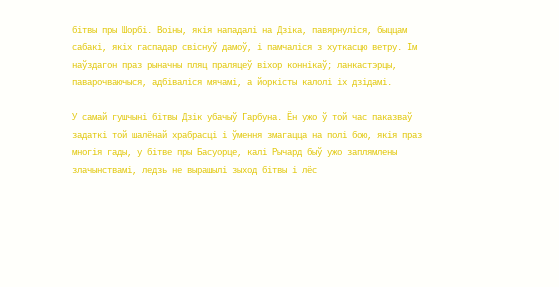бітвы пры Шорбі. Воіны, якія нападалі на Дзіка, павярнуліся, быццам сабакі, якіх гаспадар свіснуў дамоў, і памчаліся з хуткасцю ветру. Ім наўздагон праз рыначны пляц праляцеў віхор коннікаў; ланкастэрцы, паварочваючыся, адбіваліся мячамі, а йоркісты калолі іх дзідамі.

У самай гушчыні бітвы Дзік убачыў Гарбуна. Ён ужо ў той час паказваў задаткі той шалёнай храбрасці і ўмення змагацца на полі бою, якія праз многія гады, у бітве пры Басуорце, калі Рычард быў ужо заплямлены злачынствамі, ледзь не вырашылі зыход бітвы і лёс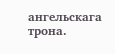ангельскага трона.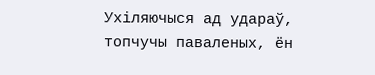Ухіляючыся ад удараў, топчучы паваленых, ён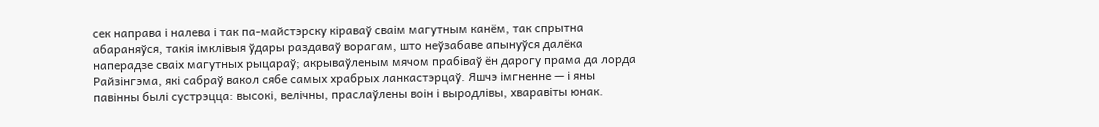сек направа і налева і так па-майстэрску кіраваў сваім магутным канём, так спрытна абараняўся, такія імклівыя ўдары раздаваў ворагам, што неўзабаве апынуўся далёка наперадзе сваіх магутных рыцараў; акрываўленым мячом прабіваў ён дарогу прама да лорда Райзінгэма, які сабраў вакол сябе самых храбрых ланкастэрцаў. Яшчэ імгненне — і яны павінны былі сустрэцца: высокі, велічны, праслаўлены воін і выродлівы, хваравіты юнак.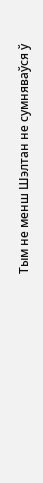Тым не менш Шэлтан не сумняваўся ў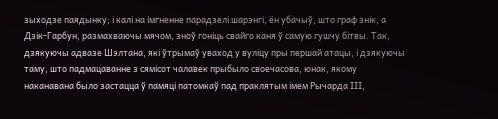зыходзе паядынку; і калі на імгненне парадзелі шарэнгі, ён убачыў, што граф знік, а Дзік-Гарбун, размахваючы мячом, зноў гоніць свайго каня ў самую гушчу бітвы. Так, дзякуючы адвазе Шэлтана, які ўтрымаў уваход у вуліцу пры першай атацы, і дзякуючы таму, што падмацаванне з сямісот чалавек прыбыло своечасова, юнак, якому наканавана было застацца ў памяці патомкаў пад праклятым імем Рычарда III,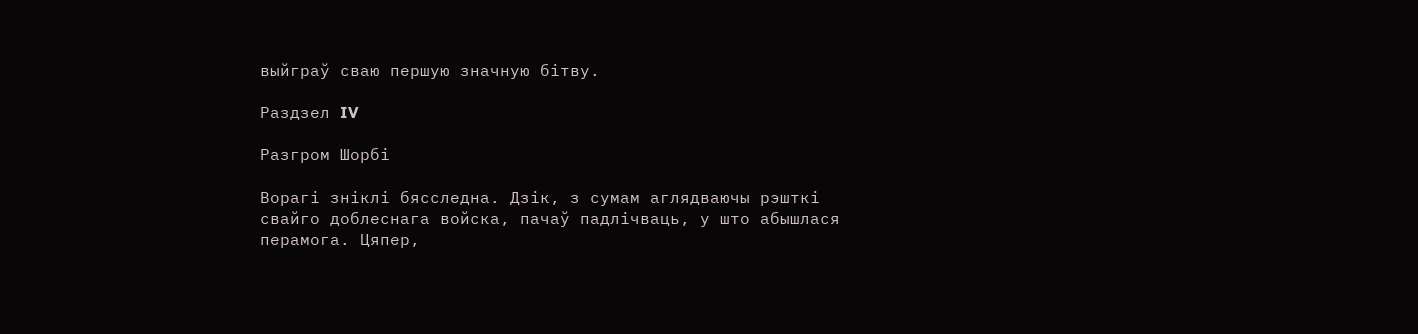выйграў сваю першую значную бітву.

Раздзел IV

Разгром Шорбі

Ворагі зніклі бясследна. Дзік, з сумам аглядваючы рэшткі свайго доблеснага войска, пачаў падлічваць, у што абышлася перамога. Цяпер,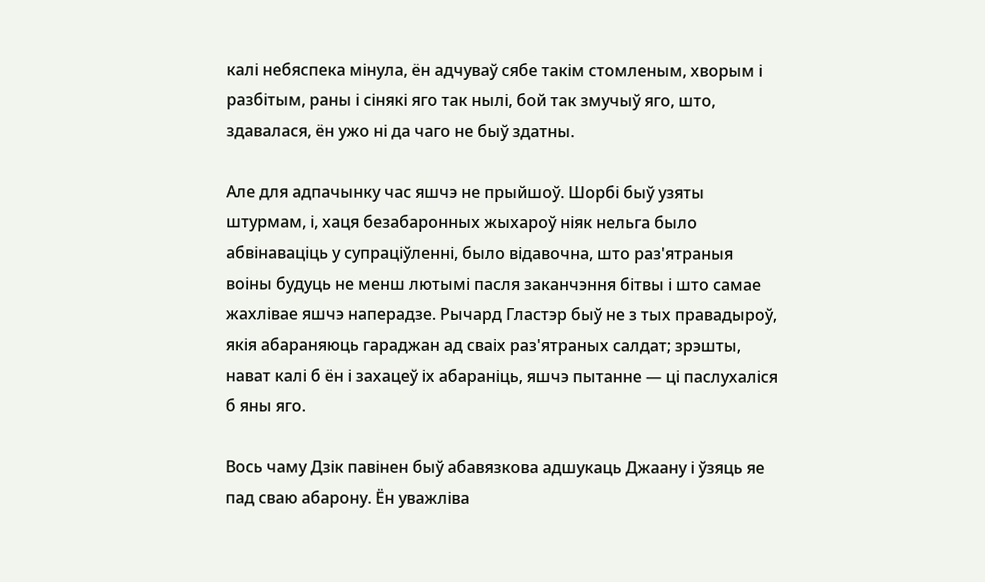калі небяспека мінула, ён адчуваў сябе такім стомленым, хворым і разбітым, раны і сінякі яго так нылі, бой так змучыў яго, што, здавалася, ён ужо ні да чаго не быў здатны.

Але для адпачынку час яшчэ не прыйшоў. Шорбі быў узяты штурмам, і, хаця безабаронных жыхароў ніяк нельга было абвінаваціць у супраціўленні, было відавочна, што раз'ятраныя воіны будуць не менш лютымі пасля заканчэння бітвы і што самае жахлівае яшчэ наперадзе. Рычард Гластэр быў не з тых правадыроў, якія абараняюць гараджан ад сваіх раз'ятраных салдат; зрэшты, нават калі б ён і захацеў іх абараніць, яшчэ пытанне — ці паслухаліся б яны яго.

Вось чаму Дзік павінен быў абавязкова адшукаць Джаану і ўзяць яе пад сваю абарону. Ён уважліва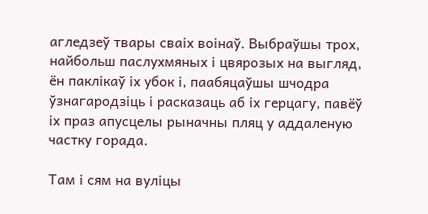агледзеў твары сваіх воінаў. Выбраўшы трох, найбольш паслухмяных і цвярозых на выгляд, ён паклікаў іх убок і, паабяцаўшы шчодра ўзнагародзіць і расказаць аб іх герцагу, павёў іх праз апусцелы рыначны пляц у аддаленую частку горада.

Там і сям на вуліцы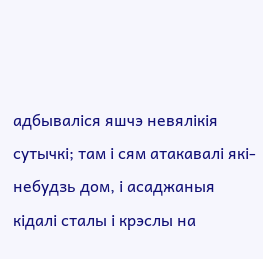адбываліся яшчэ невялікія сутычкі; там і сям атакавалі які-небудзь дом, і асаджаныя кідалі сталы і крэслы на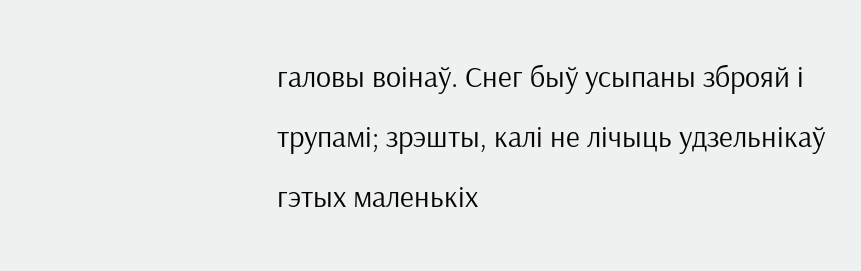галовы воінаў. Снег быў усыпаны зброяй і трупамі; зрэшты, калі не лічыць удзельнікаў гэтых маленькіх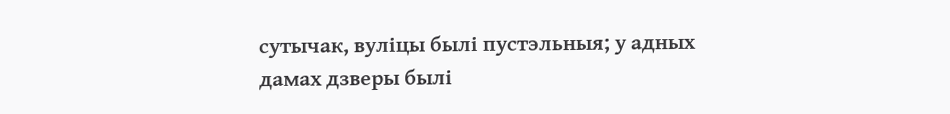сутычак, вуліцы былі пустэльныя; у адных дамах дзверы былі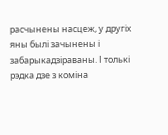расчынены насцеж, у другіх яны былі зачынены і забарыкадзіраваны. І толькі рэдка дзе з коміна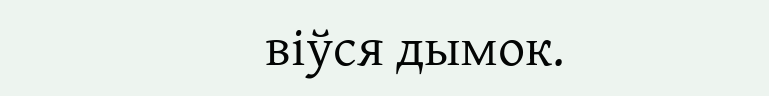віўся дымок.